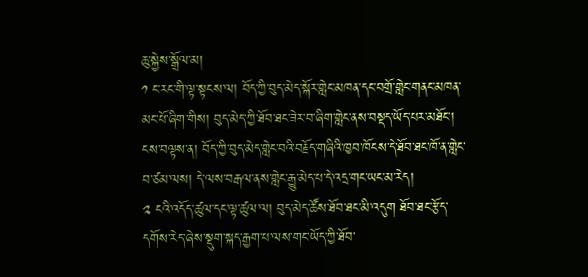ཆུ་སྐྱེས་སྒྲོལ་མ།
༡ ང་རང་གི་ལྟ་སྟངས་ལ། བོད་ཀྱི་བུད་མེད་སྐོར་གླེང་མཁན་དང་བགྲོ་གླེང་གནང་མཁན་མང་པོ་ཞིག་གིས། བུད་མེད་ཀྱི་ཐོབ་ཐང་ཟེར་བ་ཞིག་གླེང་ནས་བསྡད་ཡོད་པར་མཐོང་། ངས་བལྟས་ན། བོད་ཀྱི་བུད་མེད་གླེང་བའི་བརྗོད་གཞིའི་ཁྱབ་ཁོངས་དེ་ཐོབ་ཐང་ཁོ་ན་གླེང་བ་ཙམ་ལས། དེ་ལས་བརྒལ་ནས་གླེང་རྒྱུ་མེད་པ་དེ་འདྲ་གང་ཡང་མ་རེད།
༢ ངའི་འདོད་ཚུལ་དང་ལྟ་ཚུལ་ལ། བུད་མེད་ཚོས་ཐོབ་ཐང་མི་འདུག ཐོབ་ཐང་རྩོད་དགོས་རེད་ཞེས་སྡུག་སྐད་རྒྱག་པ་ལས་གང་ཡོད་ཀྱི་ཐོབ་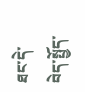ཐང་དེ་བེད་སྤྱོད་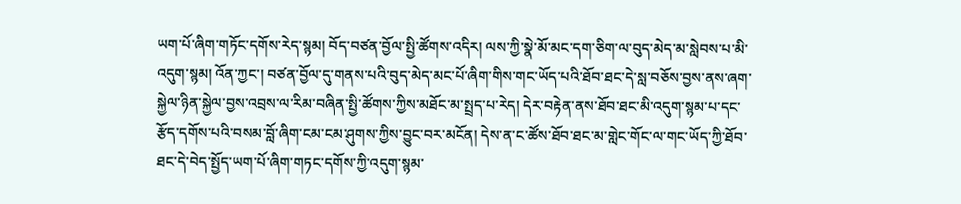ཡག་པོ་ཞིག་གཏོང་དགོས་རེད་སྙམ། བོད་བཙན་བྱོལ་སྤྱི་ཚོགས་འདིར། ལས་ཀྱི་སྣེ་མོ་མང་དག་ཅིག་ལ་བུད་མེད་མ་སླེབས་པ་མི་འདུག་སྙམ། འོན་ཀྱང་། བཙན་བྱོལ་དུ་གནས་པའི་བུད་མེད་མང་པོ་ཞིག་གིས་གང་ཡོད་པའི་ཐོབ་ཐང་དེ་སླ་བཅོས་བྱས་ནས་ཞག་སྐྱེལ་ཉིན་སྐྱེལ་བྱས་འབྲས་ལ་རིམ་བཞིན་སྤྱི་ཚོགས་ཀྱིས་མཐོང་མ་སྤྲད་པ་རེད། དེར་བརྟེན་ནས་ཐོབ་ཐང་མི་འདུག་སྙམ་པ་དང་རྩོད་དགོས་པའི་བསམ་བློ་ཞིག་ངམ་ངམ་ཤུགས་ཀྱིས་བྱུང་བར་མངོན། དེས་ན་ང་ཚོས་ཐོབ་ཐང་མ་གླེང་གོང་ལ་གང་ཡོད་ཀྱི་ཐོབ་ཐང་དེ་བེད་སྤྱོད་ཡག་པོ་ཞིག་གཏང་དགོས་ཀྱི་འདུག་སྙམ་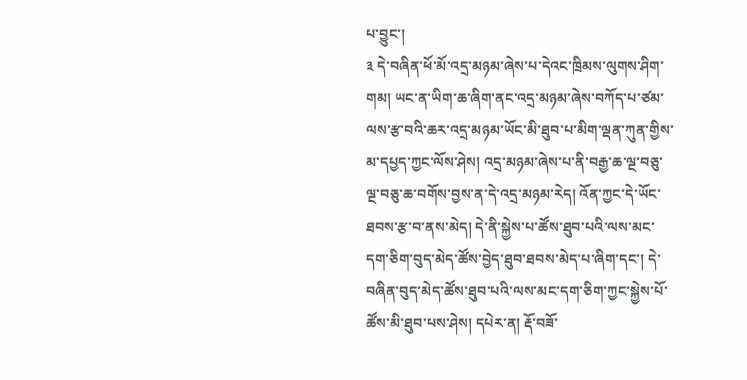པ་བྱུང་།
༣ དེ་བཞིན་ཕོ་མོ་འདྲ་མཉམ་ཞེས་པ་དེའང་ཁྲིམས་ལུགས་ཤིག་གམ། ཡང་ན་ཡིག་ཆ་ཞིག་ནང་འདྲ་མཉམ་ཞེས་བཀོད་པ་ཙམ་ལས་རྩ་བའི་ཆར་འདྲ་མཉམ་ཡོང་མི་ཐུབ་པ་མིག་ལྡན་ཀུན་གྱིས་མ་དཔྱད་ཀྱང་ལོས་ཤེས། འདྲ་མཉམ་ཞེས་པ་ནི་བརྒྱ་ཆ་ལྔ་བཅུ་ལྔ་བཅུ་ཆ་བགོས་བྱས་ན་དེ་འདྲ་མཉམ་རེད། འོན་ཀྱང་དེ་ཡོང་ཐབས་རྩ་བ་ནས་མེད། དེ་ནི་སྐྱེས་པ་ཚོས་ཐུབ་པའི་ལས་མང་དག་ཅིག་བུད་མེད་ཚོས་བྱེད་ཐུབ་ཐབས་མེད་པ་ཞིག་དང་། དེ་བཞིན་བུད་མེད་ཚོས་ཐུབ་པའི་ལས་མང་དག་ཅིག་ཀྱང་སྐྱེས་པོ་ཚོས་མི་ཐུབ་པས་ཤེས། དཔེར་ན། རྡོ་བཟོ་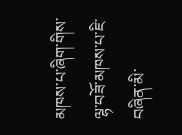མཁས་པ་ཞིག་གིས་ལྷ་བཟོ་མཁས་པ་ཇི་བཞིན་མི་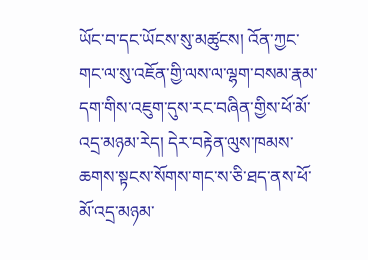ཡོང་བ་དང་ཡོངས་སུ་མཚུངས། འོན་ཀྱང་གང་ལ་སུ་འཇོན་གྱི་ལས་ལ་ལྷག་བསམ་རྣམ་དག་གིས་འཇུག་དུས་རང་བཞིན་གྱིས་ཕོ་མོ་འདྲ་མཉམ་རེད། དེར་བརྟེན་ལུས་ཁམས་ཆགས་སྟངས་སོགས་གང་ས་ཅི་ཐད་ནས་ཕོ་མོ་འདྲ་མཉམ་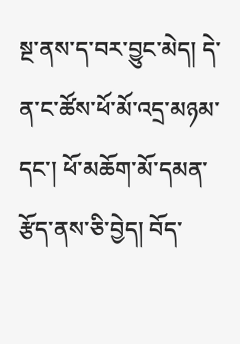སྔ་ནས་ད་བར་བྱུང་མེད། དེ་ན་ང་ཚོས་ཕོ་མོ་འདྲ་མཉམ་དང་། ཕོ་མཆོག་མོ་དམན་རྩོད་ནས་ཅི་བྱེད། བོད་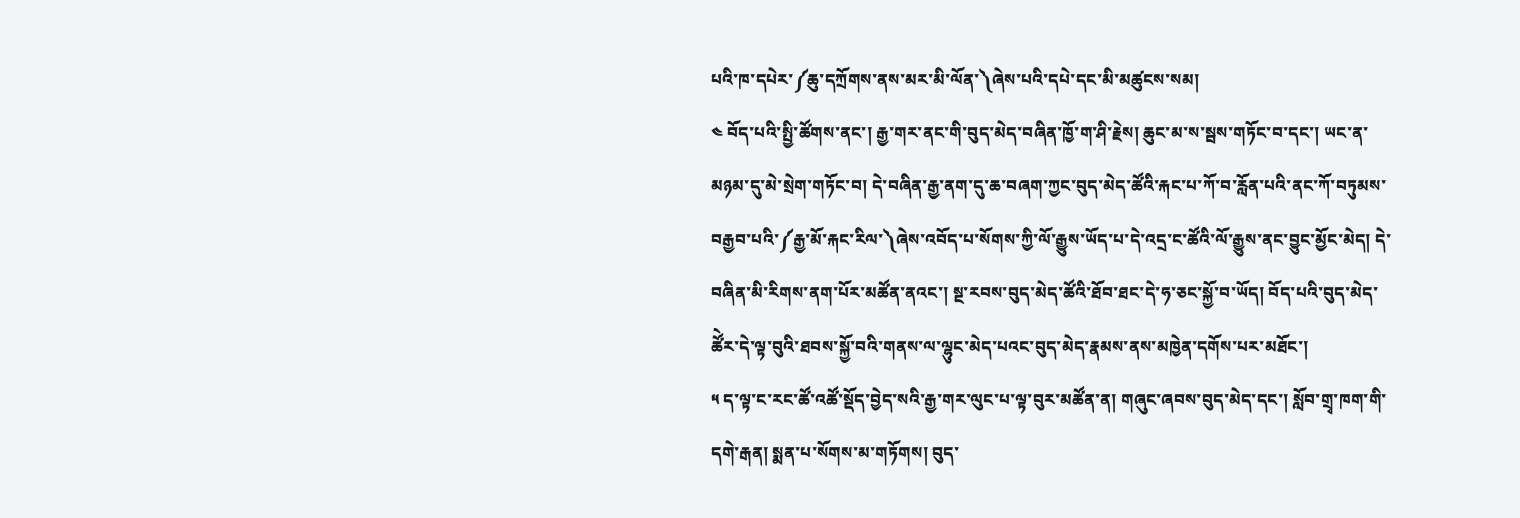པའི་ཁ་དཔེར་༼ཆུ་དཀྲོགས་ནས་མར་མི་ལོན་༽ཞེས་པའི་དཔེ་དང་མི་མཚུངས་སམ།
༤ བོད་པའི་སྤྱི་ཚོགས་ནང་། རྒྱ་གར་ནང་གི་བུད་མེད་བཞིན་ཁྱོ་ག་ཤི་རྗེས། ཆུང་མ་ས་སྦས་གཏོང་བ་དང་། ཡང་ན་མཉམ་དུ་མེ་སྲེག་གཏོང་བ། དེ་བཞིན་རྒྱ་ནག་དུ་ཆ་བཞག་ཀྱང་བུད་མེད་ཚོའི་རྐང་པ་ཀོ་བ་རློན་པའི་ནང་ཀོ་བཏུམས་བརྒྱབ་པའི་༼རྒྱ་མོ་རྐང་རིལ་༽ཞེས་འབོད་པ་སོགས་ཀྱི་ལོ་རྒྱུས་ཡོད་པ་དེ་འདྲ་ང་ཚོའི་ལོ་རྒྱུས་ནང་བྱུང་མྱོང་མེད། དེ་བཞིན་མི་རིགས་ནག་པོར་མཚོན་ནའང་། སྔ་རབས་བུད་མེད་ཚོའི་ཐོབ་ཐང་དེ་ཧ་ཅང་སྐྱོ་བ་ཡོད། བོད་པའི་བུད་མེད་ཚོེར་དེ་ལྟ་བུའི་ཐབས་སྐྱོ་བའི་གནས་ལ་ལྷུང་མེད་པའང་བུད་མེད་རྣམས་ནས་མཁྱེན་དགོས་པར་མཐོང་།
༥ ད་ལྟ་ང་རང་ཚོ་འཚོ་སྡོད་བྱེད་སའི་རྒྱ་གར་ལུང་པ་ལྟ་བུར་མཚོན་ན། གཞུང་ཞབས་བུད་མེད་དང་། སློབ་གྲྭ་ཁག་གི་དགེ་རྒན། སྨན་པ་སོགས་མ་གཏོགས། བུད་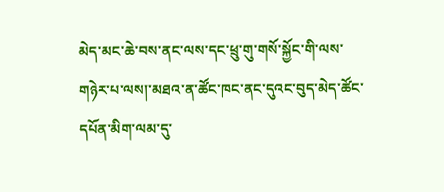མེད་མང་ཆེ་བས་ནང་ལས་དང་ཕྲུ་གུ་གསོ་སྐྱོང་གི་ལས་གཉེར་པ་ལས།་མཐའ་ན་ཚོང་ཁང་ནང་དུའང་བུད་མེད་ཚོང་དཔོན་མིག་ལམ་དུ་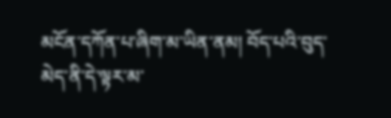མངོན་དཀོན་པ་ཞིག་མ་ཡིན་ནམ། བོད་པའི་བུད་མེད་ནི་དེ་ལྟར་མ་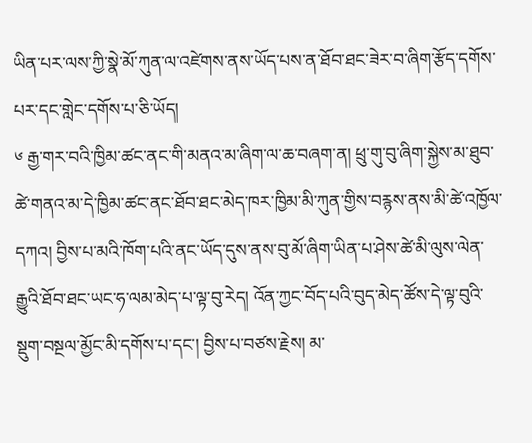ཡིན་པར་ལས་ཀྱི་སྣེ་མོ་ཀུན་ལ་འཛེགས་ནས་ཡོད་པས་ན་ཐོབ་ཐང་ཟེར་བ་ཞིག་རྩོད་དགོས་པར་དང་གླེང་དགོས་པ་ཅི་ཡོད།
༦ རྒྱ་གར་བའི་ཁྱིམ་ཚང་ནང་གི་མནའ་མ་ཞིག་ལ་ཆ་བཞག་ན། ཕྲུ་གུ་བུ་ཞིག་སྐྱེས་མ་ཐུབ་ཚེ་གནའ་མ་དེ་ཁྱིམ་ཚང་ནང་ཐོབ་ཐང་མེད་ཁར་ཁྱིམ་མི་ཀུན་གྱིས་བརྙས་ནས་མི་ཚེ་འཁྱོལ་དཀའ། བྱིས་པ་མའི་ཁོག་པའི་ནང་ཡོད་དུས་ནས་བུ་མོ་ཞིག་ཡིན་པ་ཤེས་ཚེ་མི་ལུས་ལེན་རྒྱུའི་ཐོབ་ཐང་ཡང་ཧ་ལམ་མེད་པ་ལྟ་བུ་རེད། འོན་ཀྱང་བོད་པའི་བུད་མེད་ཚོས་དེ་ལྟ་བུའི་སྡུག་བསྔལ་མྱོང་མི་དགོས་པ་དང་། བྱིས་པ་བཙས་རྗེས། མ་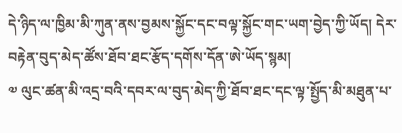དེ་ཉིད་ལ་ཁྱིམ་མི་ཀུན་ནས་བྱམས་སྐྱོང་དང་བལྟ་སྐྱོང་གང་ཡག་བྱེད་ཀྱི་ཡོད། དེར་བརྟེན་བུད་མེད་ཚོས་ཐོབ་ཐང་རྩོད་དགོས་དོན་ཨེ་ཡོད་སྙམ།
༧ ལུང་ཚན་མི་འདྲ་བའི་དབར་ལ་བུད་མེད་ཀྱི་ཐོབ་ཐང་དང་ལྟ་སྤྱོད་མི་མཐུན་པ་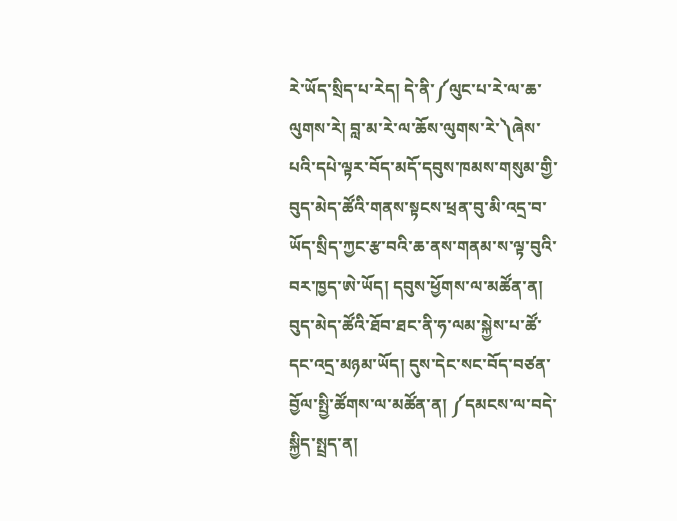རེ་ཡོད་སྲིད་པ་རེད། དེ་ནི་༼ལུང་པ་རེ་ལ་ཆ་ལུགས་རེ། བླ་མ་རེ་ལ་ཆོས་ལུགས་རེ་༽ཞེས་པའི་དཔེ་ལྟར་བོད་མདོ་དབུས་ཁམས་གསུམ་གྱི་བུད་མེད་ཚོའི་གནས་སྟངས་ཕྲན་བུ་མི་འདྲ་བ་ཡོད་སྲིད་ཀྱང་རྩ་བའི་ཆ་ནས་གནམ་ས་ལྟ་བུའི་བར་ཁྱད་ཨེ་ཡོད། དབུས་ཕྱོགས་ལ་མཚོན་ན། བུད་མེད་ཚོའི་ཐོབ་ཐང་ནི་ཧ་ལམ་སྐྱེས་པ་ཚོ་དང་འདྲ་མཉམ་ཡོད། དུས་དེང་སང་བོད་བཙན་བྱོལ་སྤྱི་ཚོགས་ལ་མཚོན་ན། ༼དམངས་ལ་བདེ་སྐྱིད་སྤྲད་ན།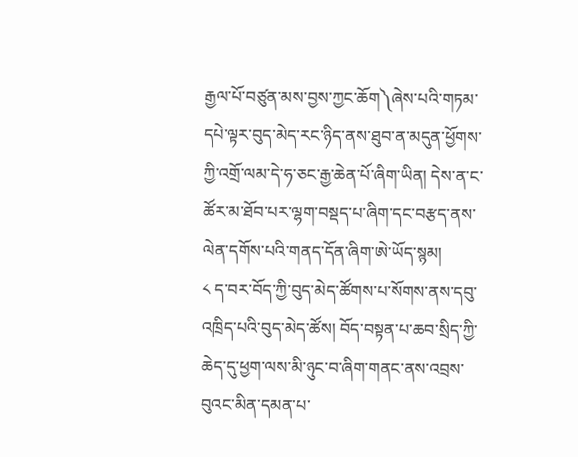རྒྱལ་པོ་བཙུན་མས་བྱས་ཀྱང་ཆོག༽ཞེས་པའི་གཏམ་དཔེ་ལྟར་བུད་མེད་རང་ཉིད་ནས་ཐུབ་ན་མདུན་ཕྱོགས་ཀྱི་འགྲོ་ལམ་དེ་ཧ་ཅང་རྒྱ་ཆེན་པོ་ཞིག་ཡིན། དེས་ན་ང་ཚོར་མ་ཐོབ་པར་ལྷག་བསྡད་པ་ཞིག་དང་བརྩད་ནས་ལེན་དགོས་པའི་གནད་དོན་ཞིག་ཨེ་ཡོད་སྙམ།
༨ ད་བར་བོད་ཀྱི་བུད་མེད་ཚོགས་པ་སོགས་ནས་དབུ་འཁྲིད་པའི་བུད་མེད་ཚོས། བོད་བསྟན་པ་ཆབ་སྲིད་ཀྱི་ཆེད་དུ་ཕྱག་ལས་མི་ཉུང་བ་ཞིག་གནང་ནས་འབྲས་བུའང་མིན་དམན་པ་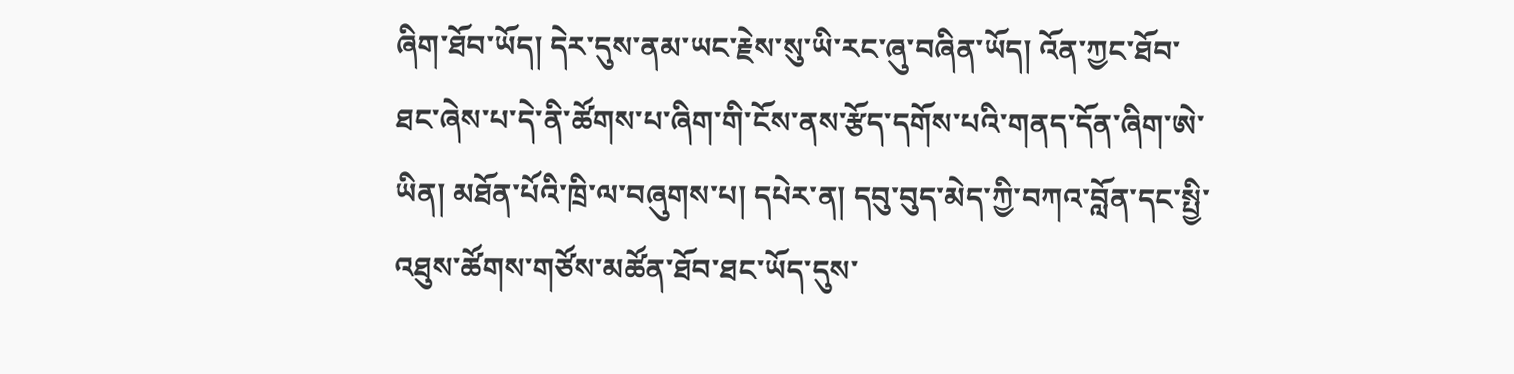ཞིག་ཐོབ་ཡོད། དེར་དུས་ནམ་ཡང་རྗེས་སུ་ཡི་རང་ཞུ་བཞིན་ཡོད། འོན་ཀྱང་ཐོབ་ཐང་ཞེས་པ་དེ་ནི་ཚོགས་པ་ཞིག་གི་ངོས་ནས་རྩོད་དགོས་པའི་གནད་དོན་ཞིག་ཨེ་ཡིན། མཐོན་པོའི་ཁྲི་ལ་བཞུགས་པ། དཔེར་ན། དབུ་བུད་མེད་ཀྱི་བཀའ་བློན་དང་སྤྱི་འཐུས་ཚོགས་གཙོས་མཚོན་ཐོབ་ཐང་ཡོད་དུས་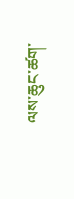ལས་ཆུང་ཚག་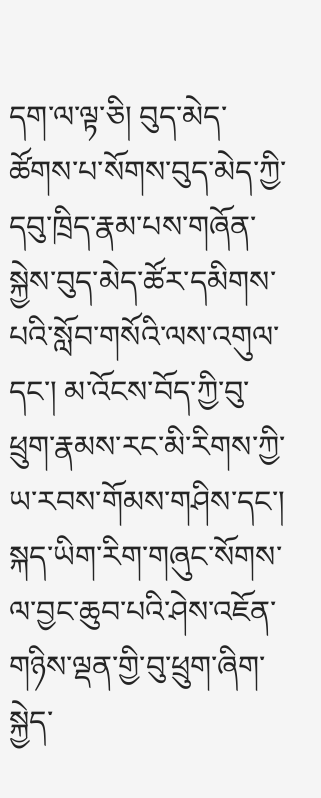དག་ལ་ལྟ་ཅི། བུད་མེད་ཚོགས་པ་སོགས་བུད་མེད་ཀྱི་དབུ་ཁྲིད་རྣམ་པས་གཞོན་སྐྱེས་བུད་མེད་ཚོར་དམིགས་པའི་སློབ་གསོའི་ལས་འགུལ་དང་། མ་འོངས་བོད་ཀྱི་བུ་ཕྲུག་རྣམས་རང་མི་རིགས་ཀྱི་ཡ་རབས་གོམས་གཤིས་དང་། སྐད་ཡིག་རིག་གཞུང་སོགས་ལ་བྱང་ཆུབ་པའི་ཤེས་འཇོན་གཉིས་ལྡན་གྱི་བུ་ཕྲུག་ཞིག་སྐྱེད་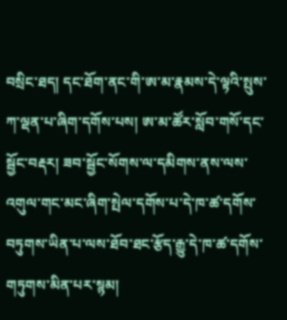བསྲིང་ཐད། དང་ཐོག་ནང་གི་ཨ་མ་རྣམས་དེ་ལྟའི་སྤུས་ཀ་ལྡན་པ་ཞིག་དགོས་པས། ཨ་མ་ཚོར་སློབ་གསོ་དང་སྦྱོང་བརྡར། ཟབ་སྦྱོང་སོགས་ལ་དམིགས་ནས་ལས་འགུལ་གང་མང་ཞིག་སྤེལ་དགོས་པ་དེ་ཁ་ཚ་དགོས་བཏུགས་ཡིན་པ་ལས་ཐོབ་ཐང་རྩོད་རྒྱུ་དེ་ཁ་ཚ་དགོས་གཏུགས་མིན་པར་སྙམ།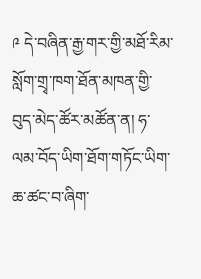༩ དེ་བཞིན་རྒྱ་གར་གྱི་མཐོ་རིམ་སློག་གྲྭ་ཁག་ཐོན་མཁན་གྱི་བུད་མེད་ཚོར་མཚོན་ན། ཧ་ལམ་བོད་ཡིག་ཐོག་གཏོང་ཡིག་ཆ་ཚང་བ་ཞིག་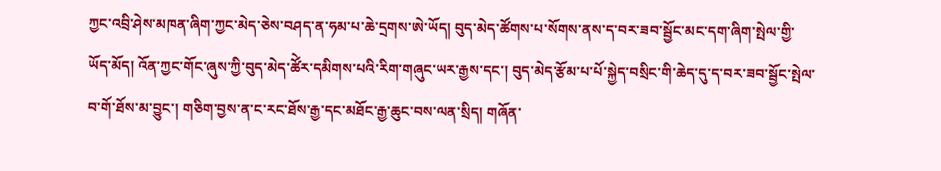ཀྱང་འབྲི་ཤེས་མཁན་ཞིག་ཀྱང་མེད་ཅེས་བཤད་ན་ཧམ་པ་ཆེ་དྲགས་ཨེ་ཡོད། བུད་མེད་ཚོགས་པ་སོགས་ནས་ད་བར་ཟབ་སྦྱོང་མང་དག་ཞིག་སྤེལ་གྱི་ཡོད་མོད། འོན་ཀྱང་གོང་ཞུས་ཀྱི་བུད་མེད་ཚོེར་དམིགས་པའི་རིག་གཞུང་ཡར་རྒྱས་དང་། བུད་མེད་རྩོམ་པ་པོ་སྐྱེད་བསྲིང་གི་ཆེད་དུ་ད་བར་ཟབ་སྦྱོང་སྤེལ་བ་གོ་ཐོས་མ་བྱུང་། གཅིག་བྱས་ན་ང་རང་ཐོས་རྒྱ་དང་མཐོང་རྒྱ་ཆུང་བས་ལན་སྲིད། གཞོན་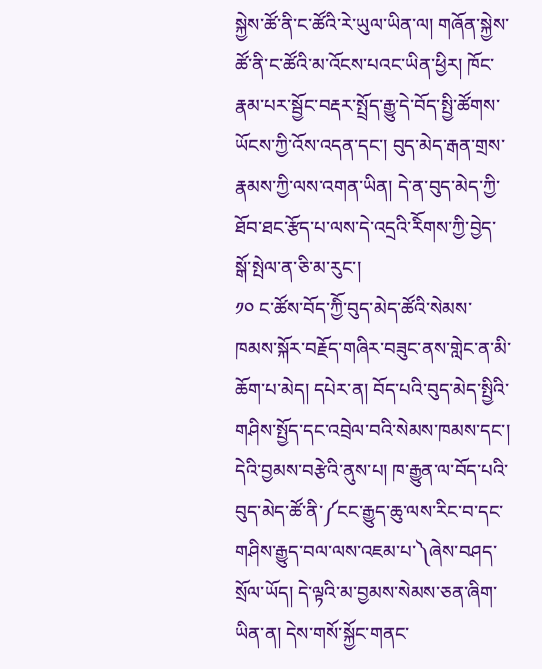སྐྱེས་ཚོ་ནི་ང་ཚོའི་རེ་ཡུལ་ཡིན་ལ། གཞོན་སྐྱེས་ཚོ་ནི་ང་ཚོའི་མ་འོངས་པའང་ཡིན་ཕྱིར། ཁོང་རྣམ་པར་སྦྱོང་བརྡར་སྤྲོད་རྒྱུ་དེ་བོད་སྤྱི་ཚོགས་ཡོངས་ཀྱི་འོས་འདན་དང་། བུད་མེད་རྒན་གྲས་རྣམས་ཀྱི་ལས་འགན་ཡིན། དེ་ན་བུད་མེད་ཀྱི་ཐོབ་ཐང་རྩོད་པ་ལས་དེ་འདྲའི་རིོགས་ཀྱི་བྱེད་སྒོ་སྤེལ་ན་ཅི་མ་རུང་།
༡༠ ང་ཚོས་བོད་ཀྱིོ་བུད་མེད་ཚོའི་སེམས་ཁམས་སྐོར་བརྗོད་གཞིར་བཟུང་ནས་གླེང་ན་མི་ཆོག་པ་མེད། དཔེར་ན། བོད་པའི་བུད་མེད་སྤྱིའི་གཤིས་སྤྱོད་དང་འབྲེལ་བའི་སེམས་ཁམས་དང་། དེའི་བྱམས་བརྩེའི་ནུས་པ། ཁ་རྒྱུན་ལ་བོད་པའི་བུད་མེད་ཚོ་ནི་༼ངང་རྒྱུད་ཆུ་ལས་རིང་བ་དང་གཤིས་རྒྱུད་བལ་ལས་འཇམ་པ་༽ཞེས་བཤད་སྲོལ་ཡོད། དེ་ལྟའི་མ་བྱམས་སེམས་ཅན་ཞིག་ཡིན་ན། དེས་གསོ་སྐྱོང་གནང་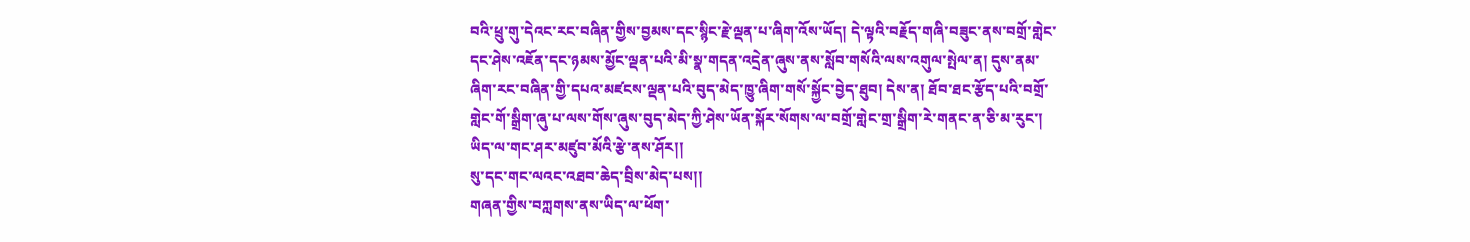བའི་ཕྲུ་གུ་དེའང་རང་བཞིན་གྱིས་བྱམས་དང་སྙིང་རྗེ་ལྡན་པ་ཞིག་འོས་ཡོད། དེ་ལྟའི་བརྗོད་གཞི་བཟུང་ནས་བགྲོ་གླེང་དང་ཤེས་འཇོན་དང་ཉམས་མྱོང་ལྡན་པའི་མི་སྣ་གདན་འདྲེན་ཞུས་ནས་སློབ་གསོའི་ལས་འགུལ་སྤེལ་ན། དུས་ནམ་ཞིག་རང་བཞིན་གྱི་དཔའ་མཛངས་ལྡན་པའི་བུད་མེད་ཁྱུ་ཞིག་གསོ་སྐྱོང་བྱེད་ཐུབ། དེས་ན། ཐོབ་ཐང་རྩོད་པའི་བགྲོ་གླེང་གོ་སྒྲིག་ཞུ་པ་ལས་གོས་ཞུས་བུད་མེད་ཀྱི་ཤེས་ཡོན་སྐོར་སོགས་ལ་བགྲོ་གླེང་གྲ་སྒྲིག་རེ་གནང་ན་ཅི་མ་རུང་།
ཡིད་ལ་གང་ཤར་མཛུབ་མོའི་རྩེ་ནས་ཤོར།།
སུ་དང་གང་ལའང་འཐབ་ཆེད་བྲིས་མེད་པས།།
གཞན་གྱིས་བཀླགས་ནས་ཡིད་ལ་ཕོག་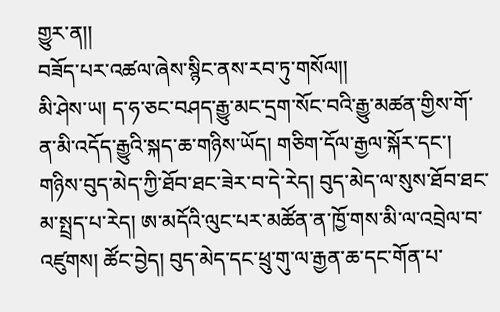གྱུར་ན།།
བཟོད་པར་འཚལ་ཞེས་སྙིང་ནས་རབ་ཏུ་གསོལ།།
མི་ཤེས་ཡ། ད་ཧ་ཅང་བཤད་རྒྱུ་མང་དྲག་སོང་བའི་རྒྱུ་མཚན་གྱིས་གོ་ན་མི་འདོད་རྒྱུའི་སྐད་ཆ་གཉིས་ཡོད། གཅིག་དོལ་རྒྱལ་སྐོར་དང་། གཉིས་བུད་མེད་ཀྱི་ཐོབ་ཐང་ཟེར་བ་དེ་རེད། བུད་མེད་ལ་སུས་ཐོབ་ཐང་མ་སྤྲད་པ་རེད། ཨ་མདོའི་ལུང་པར་མཚོན་ན་ཁྱོ་གས་མི་ལ་འབྲེལ་བ་འཛུགས། ཚོང་བྱེད། བུད་མེད་དང་ཕྲུ་གུ་ལ་རྒྱན་ཆ་དང་གོན་པ་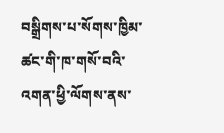བསྒྲིགས་པ་སོགས་ཁྱིམ་ཚང་གི་ཁ་གསོ་བའི་འགན་ཕྱི་ལོགས་ནས་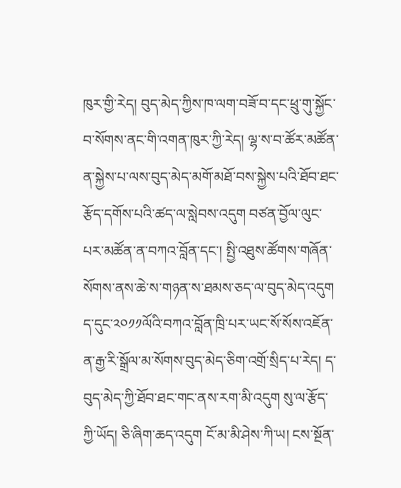ཁུར་གྱི་རེད། བུད་མེད་ཀྱིས་ཁ་ལག་བཟོ་བ་དང་ཕྲུ་གུ་སྐྱོང་བ་སོགས་ནང་གི་འགན་ཁུར་ཀྱི་རེད། ལྷ་ས་བ་ཚོར་མཚོན་ན་སྐྱེས་པ་ལས་བུད་མེད་མགོ་མཐོ་བས་སྐྱེས་པའི་ཐོབ་ཐང་རྩོད་དགོས་པའི་ཚད་ལ་སླེབས་འདུག བཙན་བྱོལ་ལུང་པར་མཚོན་ན་བཀའ་བློན་དང་། སྤྱི་འཐུས་ཚོགས་གཞོན་སོགས་ནས་ཆེ་ས་གཉན་ས་ཐམས་ཅད་ལ་བུད་མེད་འདུག ད་དུང་༢༠༡༡ལོའི་བཀའ་བློན་ཁྲི་པར་ཡང་སོ་སོས་འཇོན་ན་རྒྱ་རི་སྒྲོལ་མ་སོགས་བུད་མེད་ཅིག་འགྲོ་སྲིད་པ་རེད། ད་བུད་མེད་ཀྱི་ཐོབ་ཐང་གང་ནས་རག་མི་འདུག སུ་ལ་རྩོད་ཀྱི་ཡོད། ཅི་ཞིག་ཆད་འདུག ངོ་མ་མི་ཤེས་ཀི་ཡ། ངས་སྔོན་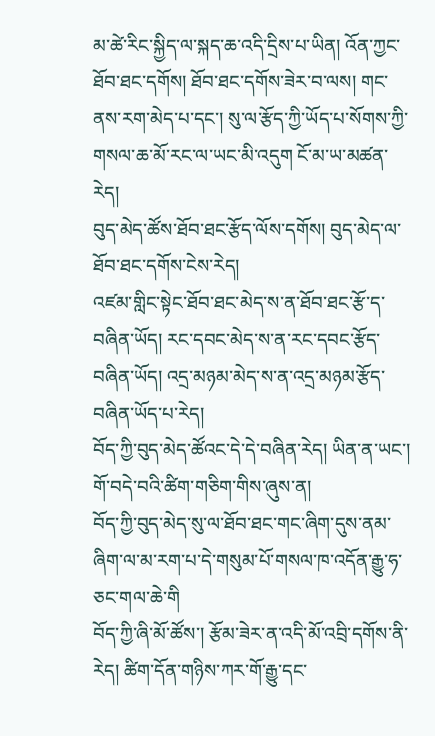མ་ཚེ་རིང་སྐྱིད་ལ་སྐད་ཆ་འདི་དྲིས་པ་ཡིན། འོན་ཀྱང་ཐོབ་ཐང་དགོས། ཐོབ་ཐང་དགོས་ཟེར་བ་ལས། གང་ནས་རག་མེད་པ་དང་། སུ་ལ་རྩོད་ཀྱི་ཡོད་པ་སོགས་ཀྱི་གསལ་ཆ་མོ་རང་ལ་ཡང་མི་འདུག ངོ་མ་ཡ་མཚན་རེད།
བུད་མེད་ཚོས་ཐོབ་ཐང་རྩོད་ལོས་དགོས། བུད་མེད་ལ་ཐོབ་ཐང་དགོས་ངེས་རེད།
འཛམ་གླིང་སྟེང་ཐོབ་ཐང་མེད་ས་ན་ཐོབ་ཐང་རྩོ་ད་བཞིན་ཡོད། རང་དབང་མེད་ས་ན་རང་དབང་རྩོད་བཞིན་ཡོད། འདྲ་མཉམ་མེད་ས་ན་འདྲ་མཉམ་རྩོད་བཞིན་ཡོད་པ་རེད།
བོད་ཀྱི་བུད་མེད་ཚོའང་དེ་དེ་བཞིན་རེད། ཡིན་ན་ཡང་། གོ་བདེ་བའི་ཚིག་གཅིག་གིས་ཞུས་ན།
བོད་ཀྱི་བུད་མེད་སུ་ལ་ཐོབ་ཐང་གང་ཞིག་དུས་ནམ་ཞིག་ལ་མ་རག་པ་དེ་གསུམ་པོ་གསལ་ཁ་འདོན་རྒྱུ་ཧ་ཅང་གལ་ཆེ་གི
བོད་ཀྱི་ཞི་མོ་ཚོས་། རྩོམ་ཟེར་ན་འདི་མོ་འབྲི་དགོས་ནི་རེད། ཚིག་དོན་གཉིས་ཀར་གོ་རྒྱུ་དང་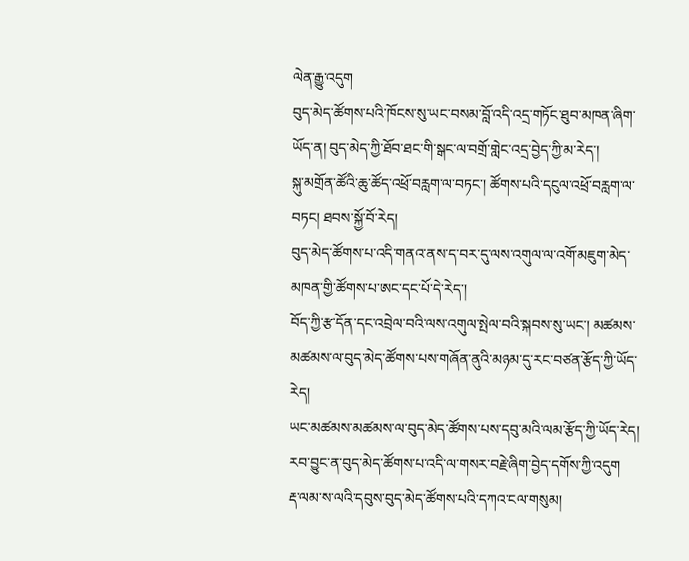ལེན་རྒྱུ་འདུག
བུད་མེད་ཚོགས་པའི་ཁོངས་སུ་ཡང་བསམ་བློ་འདི་འདྲ་གཏོང་ཐུབ་མཁན་ཞིག་ཡོད་ན། བུད་མེད་ཀྱི་ཐོབ་ཐང་གི་སྒང་ལ་བགྲོ་གླེང་འདྲ་བྱེད་ཀྱི་མ་རེད་།
སྐུ་མགྲོན་ཚོའི་ཆུ་ཚོད་འཕྲོ་བརླག་ལ་བཏང་། ཚོགས་པའི་དངུལ་འཕྲོ་བརླག་ལ་བཏང། ཐབས་སྐྱོ་བོ་རེད།
བུད་མེད་ཚོགས་པ་འདི་གནའ་ནས་ད་བར་དུ་ལས་འགུལ་ལ་འགོ་མཇུག་མེད་མཁན་གྱི་ཚོགས་པ་ཨང་དང་པོ་དེ་རེད་།
བོད་ཀྱི་རྩ་དོན་དང་འབྲེལ་བའི་ལས་འགུལ་སྤེལ་བའི་སྐབས་སུ་ཡང་། མཚམས་མཚམས་ལ་བུད་མེད་ཚོགས་པས་གཞོན་ནུའི་མཉམ་དུ་རང་བཙན་རྩོད་ཀྱི་ཡོད་རེད།
ཡང་མཚམས་མཚམས་ལ་བུད་མེད་ཚོགས་པས་དབུ་མའི་ལམ་རྩོད་ཀྱི་ཡོད་རེད། རབ་བྱུང་ན་བུད་མེད་ཚོགས་པ་འདི་ལ་གསར་བརྗེ་ཞིག་བྱེད་དགོས་ཀྱི་འདུག
རྡ་ལམ་ས་ལའི་དབུས་བུད་མེད་ཚོགས་པའི་དཀའ་ངལ་གསུམ།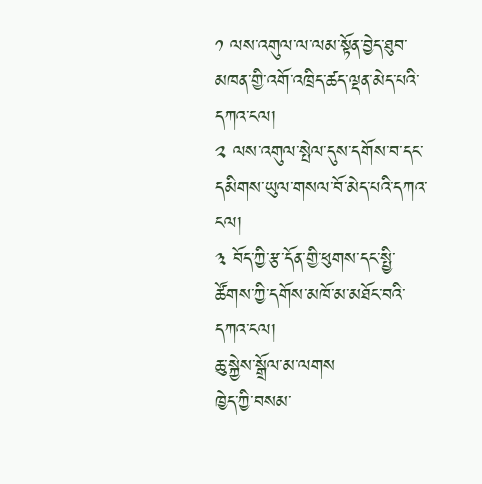༡ ལས་འགུལ་ལ་ལམ་སྟོན་བྱེད་ཐུབ་མཁན་གྱི་འགོ་འཁྲིད་ཚད་ལྡན་མེད་པའི་དཀའ་ངལ།
༢ ལས་འགུལ་སྤེལ་དུས་དགོས་བ་དང་དམིགས་ཡུལ་གསལ་བོ་མེད་པའི་དཀའ་ངལ།
༣ བོད་ཀྱི་རྩ་དོན་གྱི་ཕུགས་དང་སྤྱི་ཚོགས་ཀྱི་དགོས་མཁོ་མ་མཐོང་བའི་དཀའ་ངལ།
ཆུ་སྐྱེས་སྒྲོལ་མ་ལགས
ཁྱེད་ཀྱི་བསམ་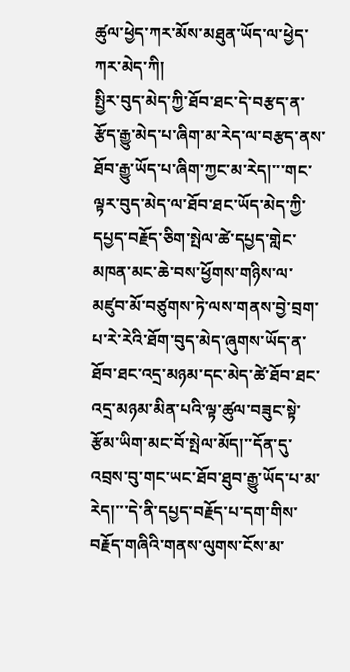ཚུལ་ཕྱེད་ཀར་མོས་མཐུན་ཡོད་ལ་ཕྱེད་ཀར་མེད་ཀི།
སྤྱིར་བུད་མེད་ཀྱི་ཐོབ་ཐང་དེ་བརྩད་ན་རྩོད་རྒྱུ་མེད་པ་ཞིག་མ་རེད་ལ་བརྩད་ནས་ཐོབ་རྒྱུ་ཡོད་པ་ཞིག་ཀྱང་མ་རེད།་་་གང་ལྟར་བུད་མེད་ལ་ཐོབ་ཐང་ཡོད་མེད་ཀྱི་དཔྱད་བརྗོད་ཅིག་སྤེལ་ཚེ་དཔྱད་གླེང་མཁན་མང་ཆེ་བས་ཕྱོགས་གཉིས་ལ་མཛུབ་མོ་བཙུགས་ཏེ་ལས་གནས་བྱེ་བྲག་པ་རེ་རེའི་ཐོག་བུད་མེད་ཞུགས་ཡོད་ན་ཐོབ་ཐང་འདྲ་མཉམ་དང་མེད་ཚེ་ཐོབ་ཐང་འདྲ་མཉམ་མིན་པའི་ལྟ་ཚུལ་བཟུང་སྟེ་རྩོམ་ཡིག་མང་བོ་སྤེལ་མོད།་་དོན་དུ་འབྲས་བུ་གང་ཡང་ཐོབ་ཐུབ་རྒྱུ་ཡོད་པ་མ་རེད།་་་དེ་ནི་དཔྱད་བརྗོད་པ་དག་གིས་བརྗོད་གཞིའི་གནས་ལུགས་ངོས་མ་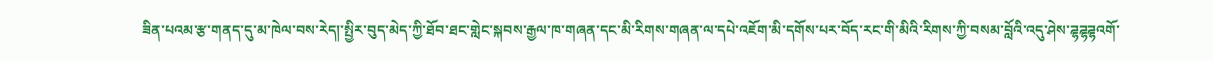ཟིན་པའམ་རྩ་གནད་དུ་མ་ཁེལ་བས་རེད།་སྤྱིར་བུད་མེད་ཀྱི་ཐོབ་ཐང་གླེང་སྐབས་རྒྱལ་ཁ་གཞན་དང་མི་རིགས་གཞན་ལ་དཔེ་འཇོག་མི་དགོས་པར་བོད་རང་གི་མིའི་རིགས་ཀྱི་བསམ་བློའི་འདུ་ཤེས་ཌྷཌྷཌྷའགོ་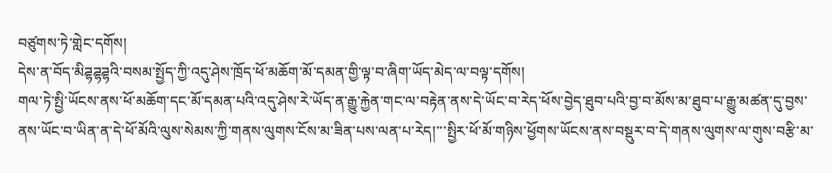བཙུགས་ཏེ་གླེང་དགོས།
དེས་ན་བོད་མིཌྷཌྷཌྷའི་བསམ་སྤྱོད་ཀྱི་འདུ་ཤེས་ཁྲོད་ཕོ་མཆོག་མོ་དམན་གྱི་ལྟ་བ་ཞིག་ཡོད་མེད་ལ་བལྟ་དགོས།
གལ་ཏེ་སྤྱི་ཡོངས་ནས་ཕོ་མཆོག་དང་མོ་དམན་པའི་འདུ་ཤེས་རེ་ཡོད་ན་རྒྱུ་རྐྱེན་གང་ལ་བརྟེན་ནས་དེ་ཡོང་བ་རེད་ཕོས་བྱེད་ཐུབ་པའི་བྱ་བ་མོས་མ་ཐུབ་པ་རྒྱུ་མཚན་དུ་བྱས་ནས་ཡོང་བ་ཡིན་ན་དེ་ཕོ་མོའི་ལུས་སེམས་ཀྱི་གནས་ལུགས་ངོས་མ་ཟིན་པས་ལན་པ་རེད།་་་སྤྱིར་ཕོ་མོ་གཉིས་ཕྱོགས་ཡོངས་ནས་བསྡུར་བ་དེ་གནས་ལུགས་ལ་གུས་བརྩི་མ་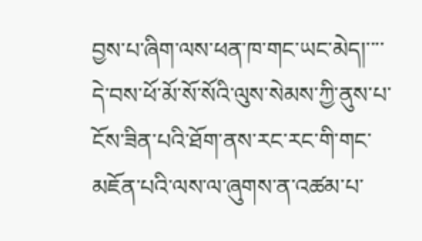བྱས་པ་ཞིག་ལས་ཕན་ཁ་གང་ཡང་མེད།་་་་དེ་བས་ཕོ་མོ་སོ་སོའི་ལུས་སེམས་ཀྱི་ནུས་པ་ངོས་ཟིན་པའི་ཐོག་ནས་རང་རང་གི་གང་མཇོན་པའི་ལས་ལ་ཞུགས་ན་འཚམ་པ་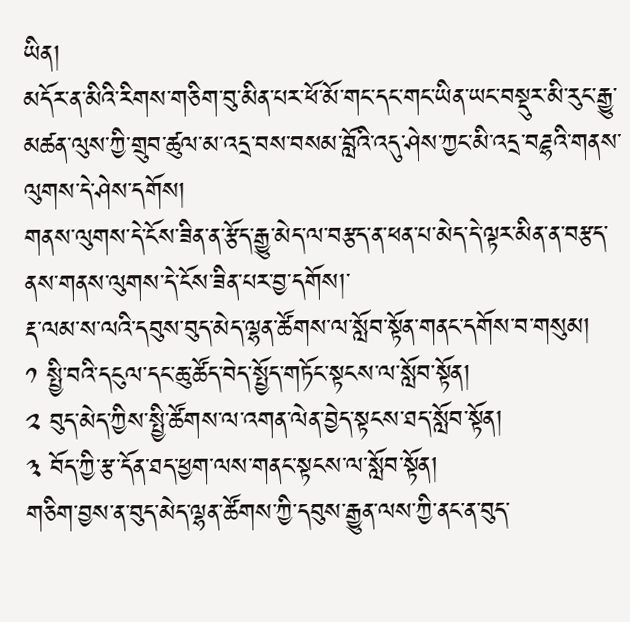ཡིན།
མདོར་ན་མིའི་རིགས་གཅིག་བུ་མིན་པར་ཕོ་མོ་གང་དང་གང་ཡིན་ཡང་བསྡུར་མི་རུང་རྒྱུ་མཚན་ལུས་ཀྱི་གྲུབ་ཚུལ་མ་འདྲ་བས་བསམ་བློའི་འདུ་ཤེས་ཀྱང་མི་འདྲ་བཌྷའི་གནས་ལུགས་དེ་ཤེས་དགོས།
གནས་ལུགས་དེ་ངོས་ཟིན་ན་རྩོད་རྒྱུ་མེད་ལ་བརྩད་ན་ཕན་པ་མེད་དེ་ལྟར་མིན་ན་བརྩད་ནས་གནས་ལུགས་དེ་ངོས་ཟིན་པར་བྱ་དགོས།་
རྡ་ལམ་ས་ལའི་དབུས་བུད་མེད་ལྷན་ཚོགས་ལ་སློབ་སྟོན་གནང་དགོས་བ་གསུམ།
༡ སྤྱི་བའི་དངུལ་དང་ཆུ་ཚོད་བེད་སྤྱོད་གཏོང་སྟངས་ལ་སློབ་སྟོན།
༢ བུད་མེད་ཀྱིས་སྤྱི་ཚོགས་ལ་འགན་ལེན་བྱེད་སྟངས་ཐད་སློབ་སྟོན།
༣ བོད་ཀྱི་རྩ་དོན་ཐད་ཕྱག་ལས་གནང་སྟངས་ལ་སློབ་སྟོན།
གཅིག་བྱས་ན་བུད་མེད་ལྷན་ཚོགས་ཀྱི་དབུས་རྒྱུན་ལས་ཀྱི་ནང་ན་བུད་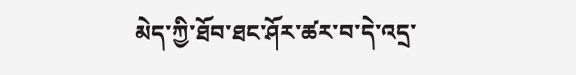མེད་ཀྱི་ཐོབ་ཐང་ཤོར་ཚར་བ་དེ་འདྲ་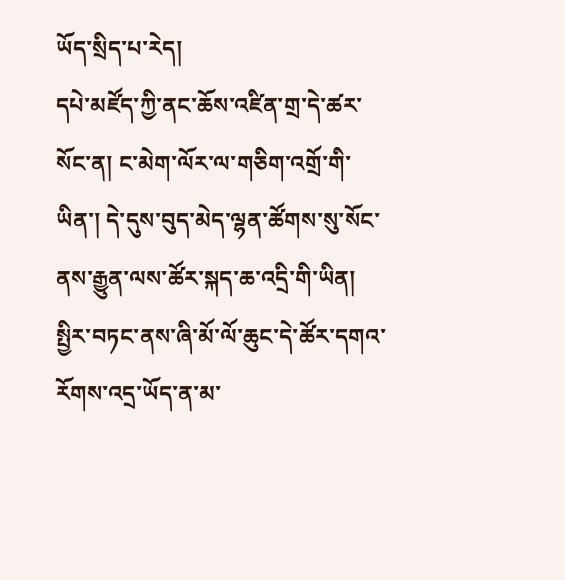ཡོད་སྲིད་པ་རེད།
དཔེ་མཛོད་ཀྱི་ནང་ཆོས་འཛིན་གྲ་དེ་ཚར་སོང་ན། ང་མེག་ལོར་ལ་གཅིག་འགྲོ་གི་ཡིན་། དེ་དུས་བུད་མེད་ལྷན་ཚོགས་སུ་སོང་ནས་རྒྱུན་ལས་ཚོར་སྐད་ཆ་འདྲི་གི་ཡིན།
སྤྱིར་བཏང་ནས་ཞི་མོ་ལོ་ཆུང་དེ་ཚོར་དགའ་རོགས་འདྲ་ཡོད་ན་མ་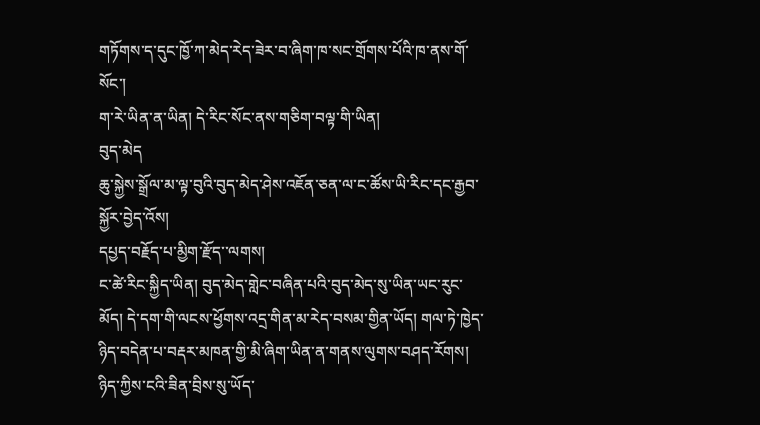གཏོགས་ད་དུང་ཁྱོ་ཀ་མེད་རེད་ཟེར་བ་ཞིག་ཁ་སང་གྲོགས་པོའི་ཁ་ནས་གོ་སོང་།
ག་རེ་ཡིན་ན་ཡིན། དེ་རིང་སོང་ནས་གཅིག་བལྟ་གི་ཡིན།
བུད་མེད
ཆུ་སྐྱེས་སྒྲོལ་མ་ལྟ་བུའི་བུད་མེད་ཤེས་འཇོན་ཅན་ལ་ང་ཚོས་ཡི་རིང་དང་རྒྱབ་སྐྱོར་བྱེད་འོས།
དཔྱད་བརྗོད་པ་མྱིག་རྫོད་་ལགས།
ང་ཚེ་རིང་སྐྱིད་ཡིན། བུད་མེད་གླེང་བཞིན་པའི་བུད་མེད་སུ་ཡིན་ཡང་རུང་མོད། དེ་དག་གི་ལངས་ཕྱོགས་འདྲ་གིན་མ་རེད་བསམ་གྱིན་ཡོད། གལ་ཏེ་ཁྱེད་ཉིད་བདེན་པ་བརྡར་མཁན་གྱི་མི་ཞིག་ཡིན་ན་གནས་ལུགས་བཤད་རོགས།
ཉིད་ཀྱིས་ངའི་ཟིན་བྲིས་སུ་ཡོད་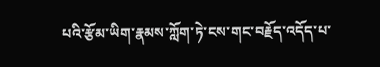པའི་རྩོམ་ཡིག་རྣམས་ཀློག་ཏེ་ངས་གང་བརྗོད་འདོད་པ་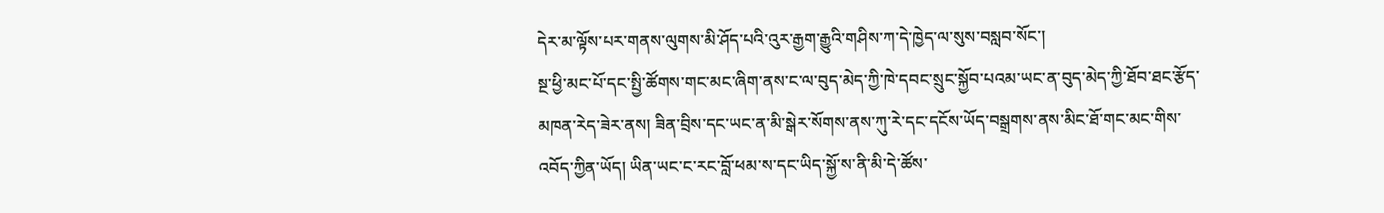དེར་མ་ལྟོས་པར་གནས་ལུགས་མི་ཤོད་པའི་འུར་རྒྱག་རྒྱུའི་གཤིས་ཀ་དེ་ཁྱེད་ལ་སུས་བསླབ་སོང་།
སྔ་ཕྱི་མང་པོ་དང་སྤྱི་ཚོགས་གང་མང་ཞིག་ནས་ང་ལ་བུད་མེད་ཀྱི་ཁེ་དབང་སྲུང་སྐྱོབ་པའམ་ཡང་ན་བུད་མེད་ཀྱི་ཐོབ་ཐང་རྩོད་མཁན་རེད་ཟེར་ནས། ཟིན་བྲིས་དང་ཡང་ན་མི་སྒེར་སོགས་ནས་ཀུ་རེ་དང་དངོས་ཡོད་བསྒྲགས་ནས་མིང་ཐོ་གང་མང་གིས་འབོད་ཀྱིན་ཡོད། ཡིན་ཡང་ང་རང་བློ་ཕམ་ས་དང་ཡིད་སྐྱོ་ས་ནི་མི་དེ་ཚོས་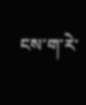ངས་ག་རེ་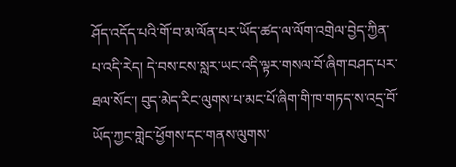ཤོད་འདོད་པའི་གོ་བ་མ་ལོན་པར་ཡོད་ཚད་ལ་ལོག་འགྲེལ་བྱེད་ཀྱིན་པ་འདི་རེད། དེ་བས་ངས་སླར་ཡང་འདི་ལྟར་གསལ་བོ་ཞིག་བཤད་པར་ཐལ་སོང་། བུད་མེད་རིང་ལུགས་པ་མང་པོ་ཞིག་གི་ཁ་གཏད་ས་འདྲ་བོ་ཡོད་ཀྱང་གླེང་ཕྱོགས་དང་གནས་ལུགས་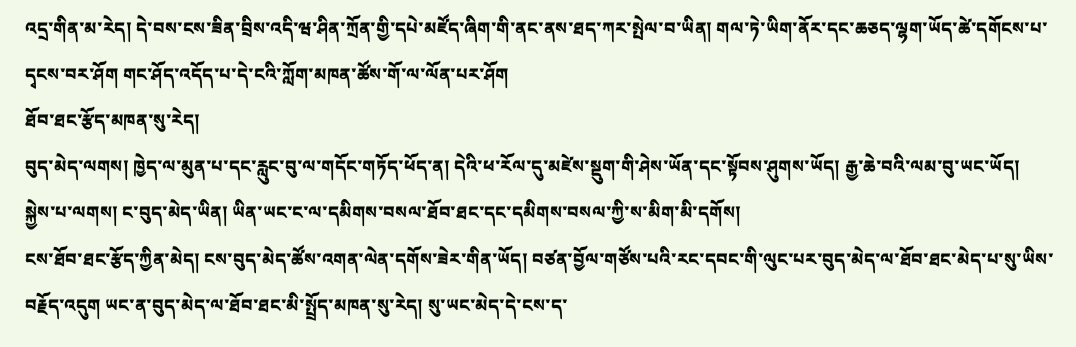འདྲ་གིན་མ་རེད། དེ་བས་ངས་ཟིན་བྲིས་འདི་ཝ་ཤིན་ཀྲོན་གྱི་དཔེ་མཛོད་ཞིག་གི་ནང་ནས་ཐད་ཀར་སྤེལ་བ་ཡིན། གལ་ཏེ་ཡིག་ནོར་དང་ཆཅད་ལྷག་ཡོད་ཚེ་དགོངས་པ་དྭངས་བར་ཤོག གང་ཤོད་འདོད་པ་དེ་ངའི་ཀློག་མཁན་ཚོས་གོ་ལ་ལོན་པར་ཤོག
ཐོབ་ཐང་རྩོད་མཁན་སུ་རེད།
བུད་མེད་ལགས། ཁྱེད་ལ་མུན་པ་དང་རླུང་བུ་ལ་གདོང་གཏོད་ཕོད་ན། དེའི་ཕ་རོལ་དུ་མཛེས་སྡུག་གི་ཤེས་ཡོན་དང་སྟོབས་ཤུགས་ཡོད། རྒྱ་ཆེ་བའི་ལམ་བུ་ཡང་ཡོད།
སྐྱེས་པ་ལགས། ང་བུད་མེད་ཡིན། ཡིན་ཡང་ང་ལ་དམིགས་བསལ་ཐོབ་ཐང་དང་དམིགས་བསལ་ཀྱི་ས་མིག་མི་དགོས།
ངས་ཐོབ་ཐང་རྩོད་ཀྱིན་མེད། ངས་བུད་མེད་ཚོས་འགན་ལེན་དགོས་ཟེར་གིན་ཡོད། བཙན་བྱོལ་གཙོས་པའི་རང་དབང་གི་ལུང་པར་བུད་མེད་ལ་ཐོབ་ཐང་མེད་པ་སུ་ཡིས་བརྗོད་འདུག ཡང་ན་བུད་མེད་ལ་ཐོབ་ཐང་མི་སྤྲོད་མཁན་སུ་རེད། སུ་ཡང་མེད་དེ་ངས་ད་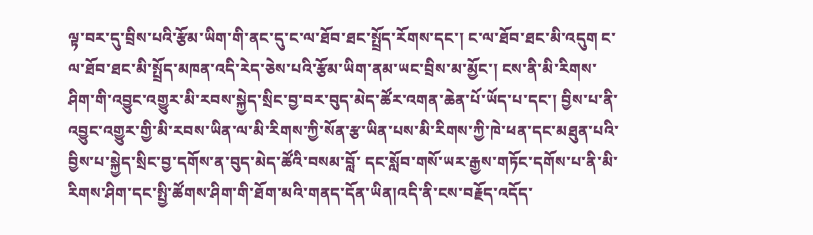ལྟ་བར་དུ་བྲིས་པའི་རྩོམ་ཡིག་གི་ནང་དུ་ང་ལ་ཐོབ་ཐང་སྤྲོད་རོགས་དང་། ང་ལ་ཐོབ་ཐང་མི་འདུག ང་ལ་ཐོབ་ཐང་མི་སྤྲོད་མཁན་འདི་རེད་ཅེས་པའི་རྩོམ་ཡིག་ནམ་ཡང་བྲིས་མ་མྱོང་། ངས་ནི་མི་རིགས་ཤིག་གི་འབྱུང་འགྱུར་མི་རབས་སྐྱེད་སྲིང་བྱ་བར་བུད་མེད་ཚོར་འགན་ཆེན་པོ་ཡོད་པ་དང་། བྱིས་པ་ནི་འབྱུང་འགྱུར་གྱི་མི་རབས་ཡིན་ལ་མི་རིགས་ཀྱི་སོན་རྩ་ཡིན་པས་མི་རིགས་ཀྱི་ཁེ་ཕན་དང་མཐུན་པའི་བྱིས་པ་སྐྱེད་སྲིང་བྱ་དགོས་ན་བུད་མེད་ཚོའི་བསམ་བློ་ དང་སློབ་གསོ་ཡར་རྒྱས་གཏོང་དགོས་པ་ནི་མི་རིགས་ཤིག་དང་སྤྱི་ཚོགས་ཤིག་གི་ཐོག་མའི་གནད་དོན་ཡིན།འདི་ནི་ངས་བརྗོད་འདོད་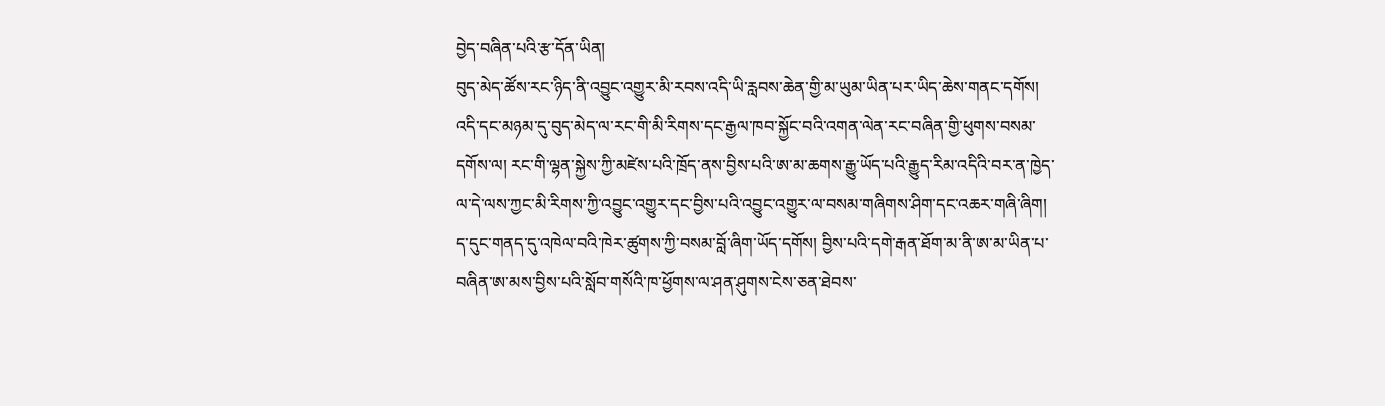བྱེད་བཞིན་པའི་རྩ་དོན་ཡིན།
བུད་མེད་ཚོས་རང་ཉིད་ནི་འབྱུང་འགྱུར་མི་རབས་འདི་ཡི་རླབས་ཆེན་གྱི་མ་ཡུམ་ཡིན་པར་ཡིད་ཆེས་གནང་དགོས། འདི་དང་མཉམ་དུ་བུད་མེད་ལ་རང་གི་མི་རིགས་དང་རྒྱལ་ཁབ་སྐྱོང་བའི་འགན་ལེན་རང་བཞིན་གྱི་ཕུགས་བསམ་དགོས་ལ། རང་གི་ལྷན་སྐྱེས་ཀྱི་མཛེས་པའི་ཁྲོད་ནས་བྱིས་པའི་ཨ་མ་ཆགས་རྒྱུ་ཡོད་པའི་རྒྱུད་རིམ་འདིའི་བར་ན་ཁྱེད་ལ་དེ་ལས་ཀྱང་མི་རིགས་ཀྱི་འབྱུང་འགྱུར་དང་བྱིས་པའི་འབྱུང་འགྱུར་ལ་བསམ་གཞིགས་ཤིག་དང་འཆར་གཞི་ཞིག། ད་དུང་གནད་དུ་འཁེལ་བའི་ཁེར་ཚུགས་ཀྱི་བསམ་བློ་ཞིག་ཡོད་དགོས། བྱིས་པའི་དགེ་རྒན་ཐོག་མ་ནི་ཨ་མ་ཡིན་པ་བཞིན་ཨ་མས་བྱིས་པའི་སློབ་གསོའི་ཁ་ཕྱོགས་ལ་ཤན་ཤུགས་ངེས་ཅན་ཐེབས་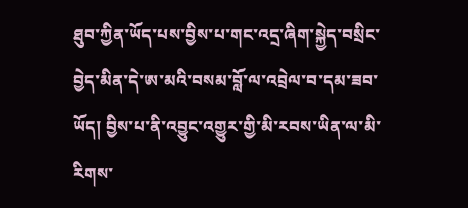ཐུབ་ཀྱིན་ཡོད་པས་བྱིས་པ་གང་འདྲ་ཞིག་སྐྱེད་བསྲིང་བྱེད་མིན་དེ་ཨ་མའི་བསམ་བློ་ལ་འབྲེལ་བ་དམ་ཟབ་ཡོད། བྱིས་པ་ནི་འབྱུང་འགྱུར་གྱི་མི་རབས་ཡིན་ལ་མི་རིགས་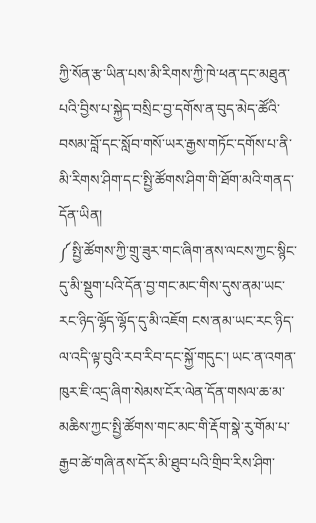ཀྱི་སོན་རྩ་ཡིན་པས་མི་རིགས་ཀྱི་ཁེ་ཕན་དང་མཐུན་པའི་བྱིས་པ་སྐྱེད་བསྲིང་བྱ་དགོས་ན་བུད་མེད་ཚོའི་བསམ་བློ་དང་སློབ་གསོ་ཡར་རྒྱས་གཏོང་དགོས་པ་ནི་མི་རིགས་ཤིག་དང་སྤྱི་ཚོགས་ཤིག་གི་ཐོག་མའི་གནད་དོན་ཡིན།
༼སྤྱི་ཚོགས་ཀྱི་གྲུ་ཟུར་གང་ཞིག་ནས་ལངས་ཀྱང་སྙིང་དུ་མི་སྡུག་པའི་དོན་བྱ་གང་མང་གིས་དུས་ནམ་ཡང་རང་ཉིད་ལྷོད་ལྷོད་དུ་མི་འཇོག ངས་ནམ་ཡང་རང་ཉིད་ལ་འདི་ལྟ་བུའི་རབ་རིབ་དང་སྐྱོ་གདུང་། ཡང་ན་འགན་ཁུར་ཇི་འདྲ་ཞིག་སེམས་ངོར་ལེན་དོན་གསལ་ཆ་མ་མཆིས་ཀྱང་སྤྱི་ཚོགས་གང་མང་གི་རྡོག་སྣེ་རུ་གོམ་པ་རྒྱབ་ཚེ་གཞི་ནས་དོར་མི་ཐུབ་པའི་གྲིབ་རིས་ཤིག་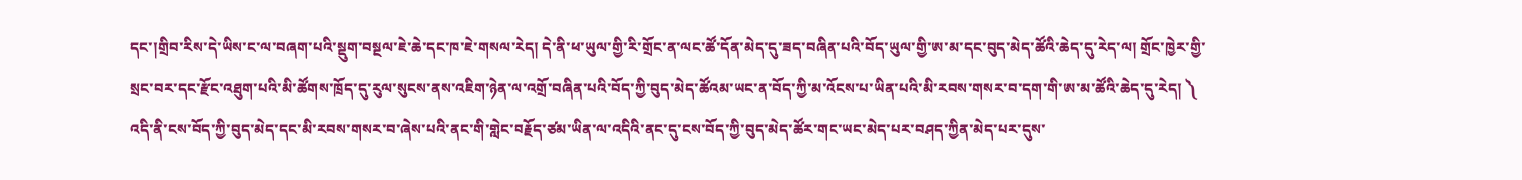དང་།གྲིབ་རིས་དེ་ཡིས་ང་ལ་བཞག་པའི་སྡུག་བསྔལ་ཇེ་ཆེ་དང་ཁ་ཇེ་གསལ་རེད། དེ་ནི་ཕ་ཡུལ་གྱི་རི་གྲོང་ན་ལང་ཚོ་དོན་མེད་དུ་ཟད་བཞིན་པའི་བོད་ཡུལ་གྱི་ཨ་མ་དང་བུད་མེད་ཚོའི་ཆེད་དུ་རེད་ལ། གྲོང་ཁྱེར་གྱི་སྲང་བར་དང་རྫོང་འཐུག་པའི་མི་ཚོགས་ཁྲོད་དུ་རུལ་སུངས་ནས་འཇིག་ཉེན་ལ་འགྲོ་བཞིན་པའི་བོད་ཀྱི་བུད་མེད་ཚོའམ་ཡང་ན་བོད་ཀྱི་མ་འོངས་པ་ཡིན་པའི་མི་རབས་གསར་བ་དག་གི་ཨ་མ་ཚོའི་ཆེད་དུ་རེད། ༽ འདི་ནི་ངས་བོད་ཀྱི་བུད་མེད་དང་མི་རབས་གསར་བ་ཞེས་པའི་ནང་གི་གླེང་བརྗོད་ཙམ་ཡིན་ལ་འདིའི་ནང་དུ་ངས་བོད་ཀྱི་བུད་མེད་ཚོར་གང་ཡང་མེད་པར་བཤད་ཀྱིན་མེད་པར་དུས་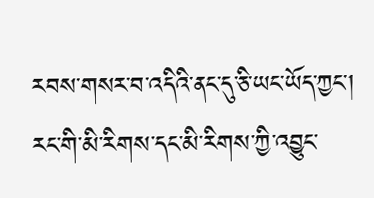རབས་གསར་བ་འདིའི་ནང་དུ་ཅི་ཡང་ཡོད་ཀྱང་། རང་གི་མི་རིགས་དང་མི་རིགས་ཀྱི་འབྱུང་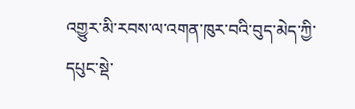འགྱུར་མི་རབས་ལ་འགན་ཁུར་བའི་བུད་མེད་ཀྱི་དཔུང་སྡེ་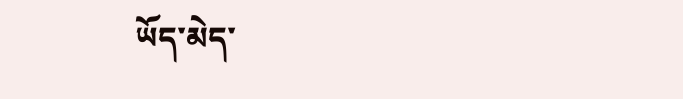ཡོད་མེད་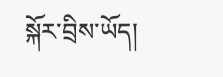སྐོར་བྲིས་ཡོད།